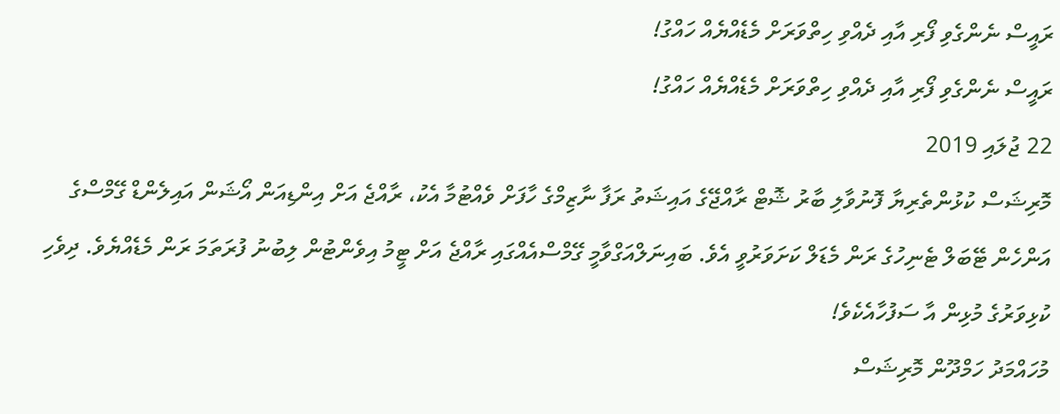ރައީސް ނެންގެވި ފޯރި އާއި ދެއްވި ހިތްވަރަށް މެޑެއްޔެއް ހައްގު!
ރައީސް ނެންގެވި ފޯރި އާއި ދެއްވި ހިތްވަރަށް މެޑެއްޔެއް ހައްގު!
22 ޖުލައި 2019
މޮރިޝަސް ކުޅުންތެރިޔާ ފޮނުވާލި ބާރު ޝޮޓް ރާއްޖޭގެ އައިޝަތު ރަފާ ނާޒިމްގެ ހާފަށް ވެއްޓުމާ އެކު، ރާއްޖެ އަށް އިންޑިއަން އޯޝަން އައިލެންޑް ގޭމްސްގެ އަންހެން ޓޭބަލް ޓެނިހުގެ ރަން މެޑަލް ކަށަވަރުވީ އެވެ. ބައިނަލްއަގްވާމީ ގޭމްސްއެއްގައި ރާއްޖެ އަށް ޓީމު އިވެންޓުން ލިބުނު ފުރަތަމަ ރަން މެޑެއްޔެވެ. ދިވެހި ކުޅިވަރުގެ މުޅިން އާ ސަފުހާއެކެވެ!
މުހައްމަދު ހަމްދޫން މޮރިޝަސް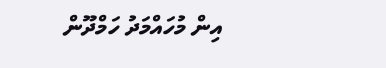އިން މުހައްމަދު ހަމްދޫން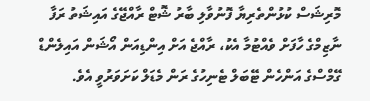މޮރިޝަސް ކުޅުންތެރިޔާ ފޮނުވާލި ބާރު ޝޮޓް ރާއްޖޭގެ އައިޝަތު ރަފާ ނާޒިމްގެ ހާފަށް ވެއްޓުމާ އެކު، ރާއްޖެ އަށް އިންޑިއަން އޯޝަން އައިލެންޑް ގޭމްސްގެ އަންހެން ޓޭބަލް ޓެނިހުގެ ރަން މެޑަލް ކަށަވަރުވީ އެވެ.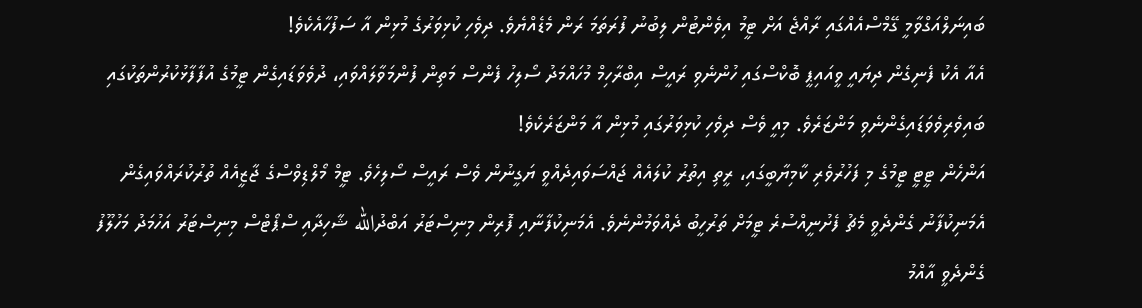ބައިނަލްއަގްވާމީ ގޭމްސްއެއްގައި ރާއްޖެ އަށް ޓީމު އިވެންޓުން ލިބުނު ފުރަތަމަ ރަން މެޑެއްޔެވެ. ދިވެހި ކުޅިވަރުގެ މުޅިން އާ ސަފުހާއެކެވެ!
އެއާ އެކު ފެނިގެން ދިޔައީ ވީއައިޕީ ބޮކްސްގައި ހުންނެވި ރައީސް އިބްރާހިމް މުހައްމަދު ސޯލިހު ފެންސް މަތިން ފުންމަވާލައްވައި، ދުވެވަޑައިގެން ޓީމުގެ އުފާފާޅުކުރުންތަކުގައި ބައިވެރިވެވަޑައިގެންނެވި މަންޒަރެވެ. މިއީ ވެސް ދިވެހި ކުޅިވަރުގައި މުޅިން އާ މަންޒަރެކެވެ!
އަންހެން ޓީޓީ ޓީމުގެ މި ފަހުރުވެރި ކާމިޔާބީގައި، ރީތި އިތުރު ކުލައެއް ޖައްސަވައިދެއްވީ ޔަގީނުން ވެސް ރައީސް ސޯލިހެވެ. ޓީމް މޯލްޑިވްސްގެ ޖާޒީއެއް ތުރުކުރައްވައިގެން އެމަނިކުފާނު ގެންދެވީ މެޗު ފެށުނީއްސުރެ ޓީމަށް ތަރުހީބު ދެއްވަމުންނެވެ. އެމަނިކުފާނާއި ފޮރިން މިނިސްޓަރު އަބްދުالله ޝާހިދާއި ސްޕޯޓްސް މިނިސްޓަރު އަހުމަދު މަހުލޫފު ގެންދެވީ އާއްމު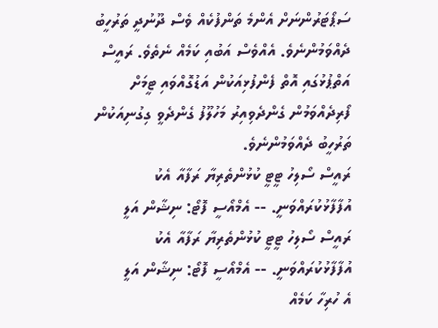ސަޕޯޓަރުންނަށް އެންމެ ތަންފުކެއް ވެސް ދޫނުދީ ތަރުހީބު ދެއްވަމުންނެވެ. އެއްވެސް އަބުއި ކަމެއް ނެތެވެ. ރައީސް އަތްޕުޅުގައި އޮތް ފެންފުޅިއަކުން އަޑުގޮއްވައި ޓީމަށް ފޯރިދެއްވަމުން ގެންދެވިއިރު މަހުލޫފު ގެންދެވީ ގިގުނިއަކުން ތަރުހީބު ދެއްވަމުންނެވެ.
ރައީސް ސޯލިހު ޓީޓީ ކުޅުންތެރިޔާ ރަފާއާ އެކު އުފާފާޅުކުރައްވަނީ. -- އެމްއޯސީ ފޮޓޯ: ނިޝާން އަލީ
ރައީސް ސޯލިހު ޓީޓީ ކުޅުންތެރިޔާ ރަފާއާ އެކު އުފާފާޅުކުރައްވަނީ. -- އެމްއޯސީ ފޮޓޯ: ނިޝާން އަލީ
އެ ހުރިހާ ކަމެއް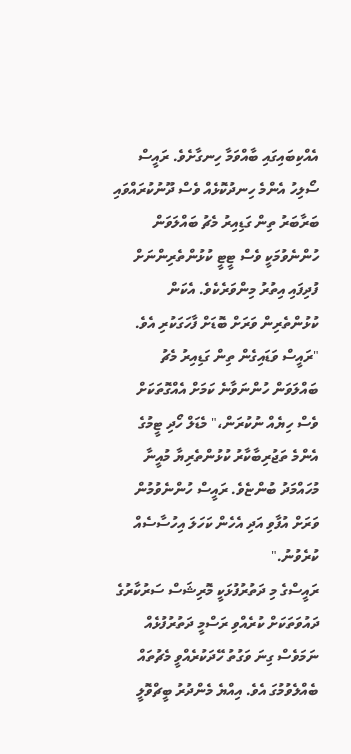އެއްކިބައިގައި ބާއްވަމާ ހިނގާށެވެ. ރައީސް ސޯލިހު އެންމެ ހިނދުކޮޅެއް ވެސް ދޫނުކުރައްވައި ބަރާބަރު ތިން ގަޑިއިރު މެޗު ބައްލަވަން ހުންނެވުމަކީ ވެސް ޓީޓީ ކުޅުންތެރިންނަށް ފުދިފައި އިތުރު މިންވަރެކެވެ. އެކަން ކުޅުންތެރިން ވަރަށް ބޮޑަށް ފާހަގަކުރި އެވެ.
"ރައީސް ވަޑައިގެން ތިން ގަޑިއިރު މެޗު ބައްލަވަން ހުންނަވާނެ ކަމަށް އެއްގޮތަކަށް ވެސް ހިޔެއް ނުކުރަން،" މެޑަލް ހޯދި ޓީމުގެ އެންމެ ތަޖުރިބާކާރު ކުޅުންތެރިޔާ މުއީނާ މުހައްމަދު ބުންޏެވެ. ރައީސް ހުންނެވުމުން ވަރަށް އުފާވި އަދި އެހެން ކަހަލަ އިހުސާސެއް ކުރެވުނު."
ރައީސްގެ މި ދަތުރުފުޅަކީ މޮރިޝަސް ސަރުކާރުގެ ދައުވަތަކަށް ކުރެއްވި ރަސްމީ ދަތުރުފުޅެއް ނަމަވެސް ގިނަ ވަގުތު ހޭދަކުރެއްވީ މެޗުތައް ބެއްލެވުމުގަ އެވެ. އިއްޔެ މެންދުރު ބީޗްވޮލީ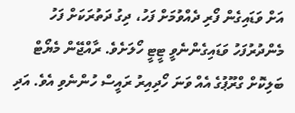އަށް ވަޑައިގެން ފޯރި ދެއްވުމަށް ފަހު، ދިގު ދަތުރަކަށް ފަހު މެންދުރުފަހު ވަޑައިގެންނެވީ ޓީޓީ ހޯލަށެވެ. ރާއްޖޭން މެޔޯޓް ބަލިކޮށް ގްރޫޕުގެ އެއް ވަނަ ހޯދިއިރު ރައީސް ހުންނެވި އެވެ. އަދި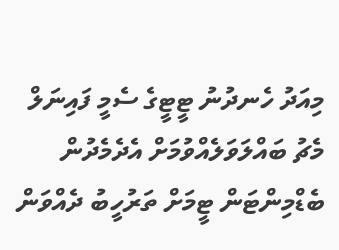މިއަދު ހެނދުނު ޓީޓީގެ ސެމީ ފައިނަލް މެޗު ބައްލަވަލެއްވުމަށް އެދެމެދުން ބެޑްމިންޓަން ޓީމަށް ތަރުހީބު ދެއްވަން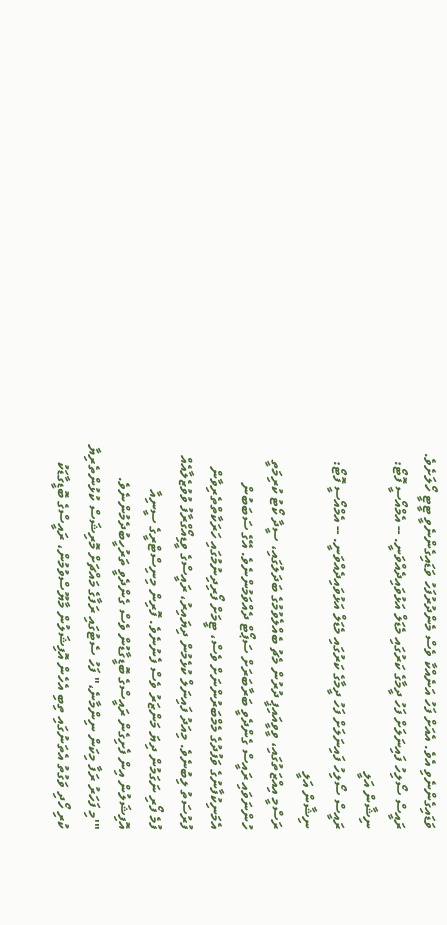ވަޑައިގެންނެވި އެވެ. އެއަށް ފަހު އަނެއްކާ ވެސް މެންދުރުފަހު ވަޑައިގެންނެވީ ޓީޓީ ހޯލަށެވެ.
ރައީސް ސޯލިހު ފައިނަލަށް ފަހު ދީމާގެ ކަރުގައި މެޑަލް އަޅުވައިދެއްވަނީ. -- އެމްއޯސީ ފޮޓޯ: ނިޝާން އަލީ
ރައީސް ސޯލިހު ފައިނަލަށް ފަހު ދީމާގެ ކަރުގައި މެޑަލް އަޅުވައިދެއްވަނީ. -- އެމްއޯސީ ފޮޓޯ: ނިޝާން އަލީ
ރަސްމީ އިއްޒަތުގައި، ވީވީއައިޕީ ދުރުން މެޗު ބެއްލެވުމުގެ ބަދަލުގައި، ސީދާ ކޯޓު ކުރިމަތީ ހުންނަވައި ރައީސް ގެންދެވީ ބަރާބަރަށް ސަޕޯޓް ދެއްވަމުންނެވެ. އޭގެ ސަބަބުން އެމަނިކުފާނުގެ ވަފުދުގެ މެމްބަރުންނަށް ވެސް، ޓީމަށް ފޯރިދިނުމުގައި ހަރަކާތްތެރިވާން ފުރުސަތު ލިބުނެވެ. މިއަދު ފައިނަލް ކުޅެމުން ދިޔައިރު، ރައީސްގެ ވީޑިއޯގްރާފު ވުވުޒެލާއެއް ފުމެ ފޯރި ނަގަމުން ދިޔަ މަންޒަރު ވެސް ފެނުނެވެ. ފޮރިން މިނިސްޓްރީގެ ސީނިއާ އޮފިޝަލުން އިން ފެށިގެން ރައީސްގެ ބޮޑީގާޑުން ވެސް ގެންދެވީ ތަރުހީބުދެމުންނެވެ.
"'މި ފަހަރު ރަފާ މިކަން ނިންމާނެ،" ފަހު ސެޓުގައި ރަފާގެ މައްޗަށް މޮރިޝަސް ކުޅުންތެރިޔާ ކުރި ހޯދި ވަގުތު އެތަނުގައި ތިބި އެހެން އޮފިޝަލުން މާޔޫސްވުމުން، ރައީސްގެ ބޮޑީގާޑަކު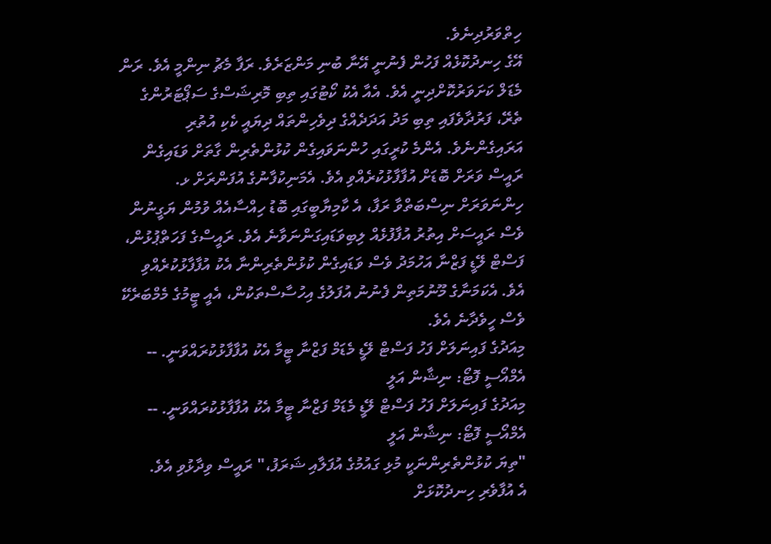ހިތްވަރުދިނެވެ.
އޭގެ ހިނދުކޮޅެއް ފަހުން ފެނުނީ އޭނާ ބުނި މަންޒަރެވެ. ރަފާ މެޗު ނިންމީ އެވެ. ރަން މެޑަލް ކަށަވަރުކޮށްދިނީ އެވެ. އެއާ އެކު ކޯޓުގައި ތިބި މޮރިޝަސްގެ ސަޕޯޓަރުންގެ ތެރޭ، ފަރުދާވެފައި ތިބި މަދު އަދަދެއްގެ ދިވެހިންތައް ދިޔައީ ކެކި އުތުރި އަރައިގެންނެވެ. އެންމެ ކުރީގައި ހުންނަވައިގެން ކުޅުންތެރިން ގާތަށް ވަޑައިގެން ރައީސް ވަރަށް ބޮޑަށް އުފާފާޅުކުރެއްވި އެވެ. އެމަނިކުފާނުގެ އުފަންރަށް ޅ. ހިންނަވަރަށް ނިސްބަތްވާ ރަފާ، އެ ކާމިޔާބީގައި ބޮޑު ހިއްސާއެއް ވުމުން ޔަގީނުން ވެސް ރައީސަށް އިތުރު އުފާފުޅެއް ލިބިވަޑައިގަންނަވާނެ އެވެ. ރައީސްގެ ފަހަތްޕުޅުން، ފަސްޓް ލޭޑީ ފަޒްނާ އަހުމަދު ވެސް ވަޑައިގެން ކުޅުންތެރިންނާ އެކު އުފާފާޅުކުރެއްވި އެވެ. އެކަމަނާގެ މޫނުމަތިން ފެނުނު އުފަލުގެ އިހުސާސްތަކުން، އެއީ ޓީމުގެ މެމްބަރެކޭ ވެސް ހީވެދާނެ އެވެ.
މިއަދުގެ ފައިނަލަށް ފަހު ފަސްޓް ލޭޑީ މެޑަމް ފަޒްނާ ޓީމާ އެކު އުފާފާޅުކުރައްވަނީ. -- އެމްއޯސީ ފޮޓޯ: ނިޝާން އަލީ
މިއަދުގެ ފައިނަލަށް ފަހު ފަސްޓް ލޭޑީ މެޑަމް ފަޒްނާ ޓީމާ އެކު އުފާފާޅުކުރައްވަނީ. -- އެމްއޯސީ ފޮޓޯ: ނިޝާން އަލީ
"ތިޔަ ކުޅުންތެރިންނަކީ މުޅި ގައުމުގެ އުފަލާއި ޝަރަފު،" ރައީސް ވިދާޅުވި އެވެ.
އެ އުފާވެރި ހިނދުކޮޅަށް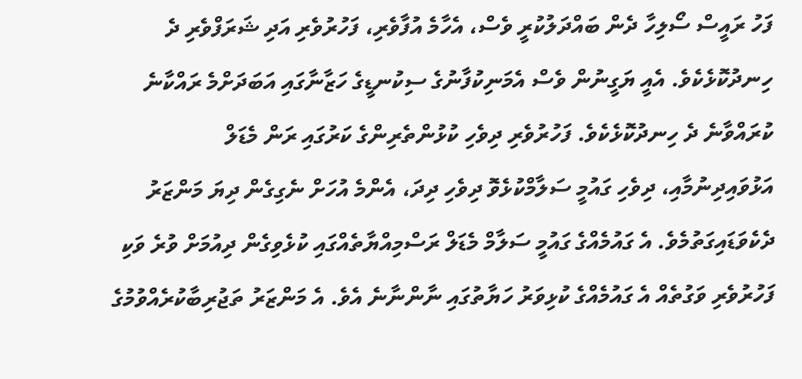ފަހު ރައީސް ސޯލިހާ ދެން ބައްދަލުކުރީ ވެސް، އެހާމެ އުފާވެރި، ފަހުރުވެރި އަދި ޝަރަފްވެރި ދެ ހިނދުކޮޅެކެވެ. އެއީ ޔަގީނުން ވެސް އެމަނިކުފާނުގެ ސިކުނޑީގެ ހަޒާނާގައި އަބަދަށްމެ ރައްކާނެ ކުރައްވާނެ ދެ ހިނދުކޮޅެކެވެ. ފަހުރުވެރި ދިވެހި ކުޅުންތެރިންގެ ކަރުގައި ރަން މެޑަލް އަޅުވައިދިނުމާއި، ދިވެހި ގައުމީ ސަލާމްކުޅެވޮ ދިވެހި ދިދަ، އެންމެ އުހަށް ނެގިގެން ދިޔަ މަންޒަރު ދެކެވަޑައިގަތުމެވެ. އެ ގައުމެއްގެ ގައުމީ ސަލާމް މެޑަލް ރަސްމިއްޔާތެއްގައި ކުޅެވިގެން ދިއުމަށް ވުރެ ވަކި ފަހުރުވެރި ވަގުތެއް އެ ގައުމެއްގެ ކުޅިވަރު ހަޔާތުގައި ނާންނާނެ އެވެ. އެ މަންޒަރު ތަޖުރިބާކުރެއްވުމުގެ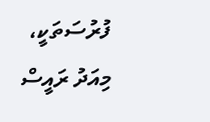ފުރުސަތަކީ، މިއަދު ރައީސް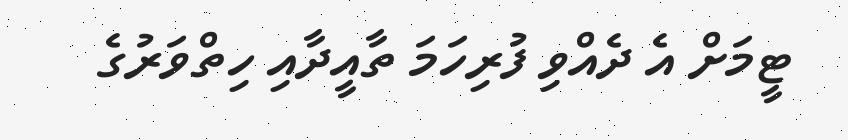ޓީމަށް އެ ދެއްވި ފުރިހަމަ ތާއީދާއި ހިތްވަރުގެ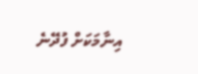އިނާމަކަށް ފުދޭނެ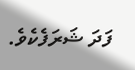ފަދަ ޝަރަފެކެވެ.